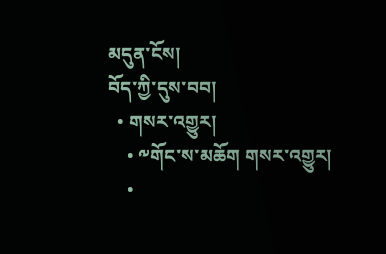མདུན་ངོས།
བོད་ཀྱི་དུས་བབ།
  • གསར་འགྱུར།
    • ༸གོང་ས་མཆོག གསར་འགྱུར།
    •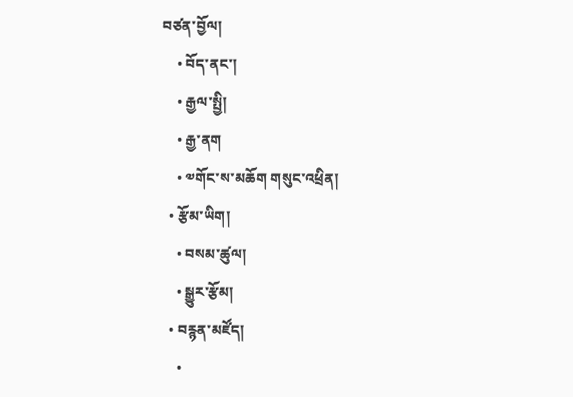བཙན་བྱོལ།
    • བོད་ནང་།
    • རྒྱལ་སྤྱི།
    • རྒྱ་ནག
    • ༧གོང་ས་མཆོག གསུང་འཕྲིན།
  • རྩོམ་ཡིག།
    • བསམ་ཚུལ།
    • སྒྱུར་རྩོམ།
  • བརྙན་མཛོད།
    •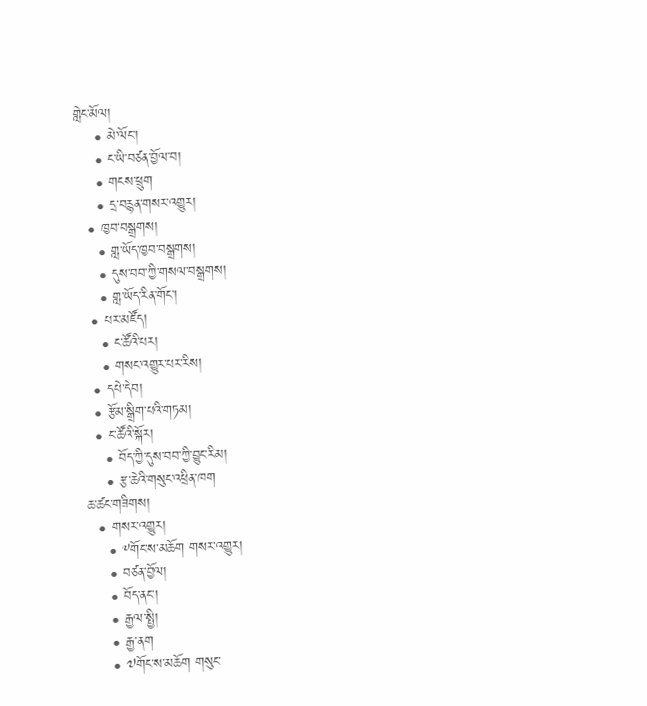གླེང་མོལ།
    • མེ་ལོང་།
    • ང་ཡི་བཙན་བྱོལ་བ།
    • གངས་ཕྲུག
    • དྲ་བརྙན་གསར་འགྱུར།
  • ཁྱབ་བསྒྲགས།
    • གླ་ཡོད་ཁྱབ་བསྒྲགས།
    • དུས་བབ་ཀྱི་གསལ་བསྒྲགས།
    • གླ་ཡོད་རིན་གོང་།
  • པར་མཛོད།
    • ང་ཚོའི་པར།
    • གསང་འགྱུར་པར་རིས།
  • དཔེ་དེབ།
  • རྩོམ་སྒྲིག་པའི་གཏམ།
  • ང་ཚོའི་སྐོར།
    • བོད་ཀྱི་དུས་བབ་ཀྱི་བྱུང་རིམ།
    • རྩ་ཆེའི་གསུང་འཕྲིན་ཁག
ཆ་ཚང་གཟིགས།
  • གསར་འགྱུར།
    • ༸གོང་ས་མཆོག གསར་འགྱུར།
    • བཙན་བྱོལ།
    • བོད་ནང་།
    • རྒྱལ་སྤྱི།
    • རྒྱ་ནག
    • ༧གོང་ས་མཆོག གསུང་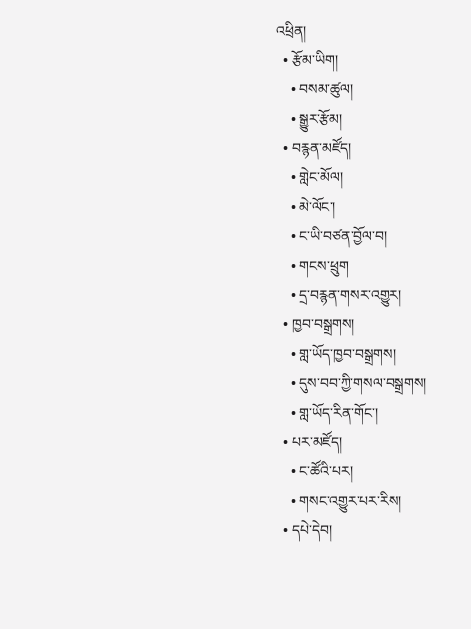འཕྲིན།
  • རྩོམ་ཡིག།
    • བསམ་ཚུལ།
    • སྒྱུར་རྩོམ།
  • བརྙན་མཛོད།
    • གླེང་མོལ།
    • མེ་ལོང་།
    • ང་ཡི་བཙན་བྱོལ་བ།
    • གངས་ཕྲུག
    • དྲ་བརྙན་གསར་འགྱུར།
  • ཁྱབ་བསྒྲགས།
    • གླ་ཡོད་ཁྱབ་བསྒྲགས།
    • དུས་བབ་ཀྱི་གསལ་བསྒྲགས།
    • གླ་ཡོད་རིན་གོང་།
  • པར་མཛོད།
    • ང་ཚོའི་པར།
    • གསང་འགྱུར་པར་རིས།
  • དཔེ་དེབ།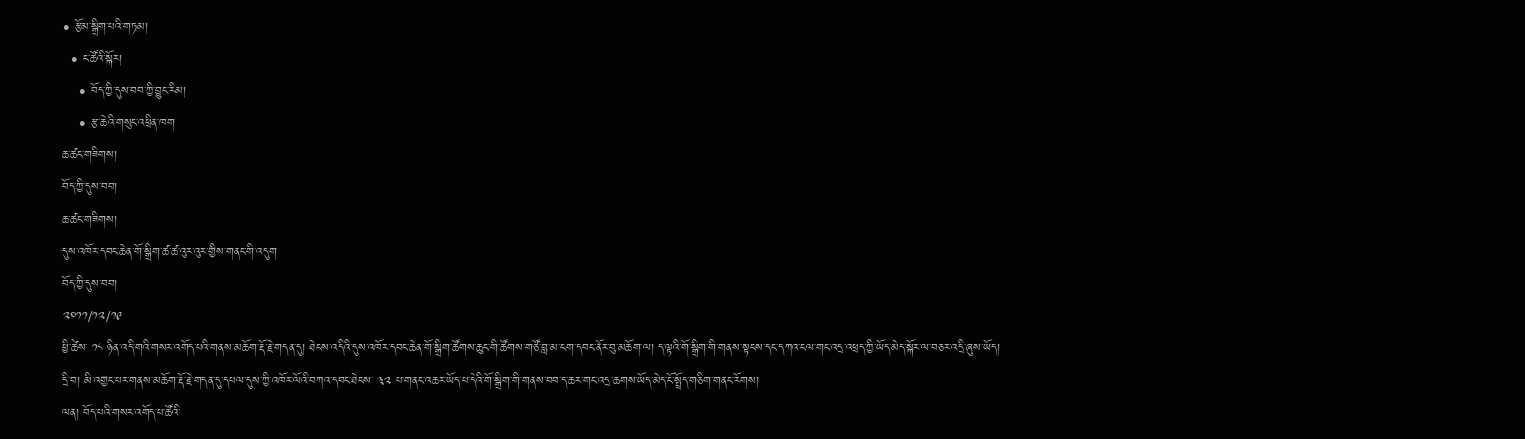• རྩོམ་སྒྲིག་པའི་གཏམ།
  • ང་ཚོའི་སྐོར།
    • བོད་ཀྱི་དུས་བབ་ཀྱི་བྱུང་རིམ།
    • རྩ་ཆེའི་གསུང་འཕྲིན་ཁག
ཆ་ཚང་གཟིགས།
བོད་ཀྱི་དུས་བབ།
ཆ་ཚང་གཟིགས།
དུས་འཁོར་དབང་ཆེན་གོ་སྒྲིག་ཚ་ཚ་འུར་འུར་གྱིས་གནང་གི་འདུག
བོད་ཀྱི་དུས་བབ།
༢༠༡༡/༡༢/༡༩
ཕྱི་ཚེས་ ༡༨ ཉིན་འདི་གའི་གསར་འགོད་པའི་གནས་མཆོག་རྡོ་རྗེ་གདན་དུ། ཐེངས་འདིའི་དུས་འཁོར་དབང་ཆེན་གོ་སྒྲིག་ཚོགས་ཆུང་གི་ཚོགས་གཙོ་བླ་མ་ངག་དབང་ནོར་བུ་མཆོག་ལ། ད་ལྟའི་གོ་སྒྲིག་གི་གནས་སྟངས་དང་དཀའ་ངལ་གང་འདྲ་འཕྲད་ཀྱི་ཡོད་མེད་སྐོར་ལ་བཅར་འདྲི་ཞུས་ཡོད།
དྲི་བ། མི་འགྱང་པར་གནས་མཆོག་རྡོ་རྗེ་གདན་དུ་དཔལ་དུས་ཀྱི་འཁོར་ལོའི་བཀའ་དབང་ཐེངས་ ༣༢ པ་གནང་འཆར་ཡོད་པ་དེའི་གོ་སྒྲིག་གི་གནས་བབ་ད་ཆར་གང་འདྲ་ཆགས་ཡོད་མེད་ངོ་སྤྲོད་གཅིག་གནང་རོགས།
ལན། བོད་པའི་གསར་འགོད་པ་ཚོའི་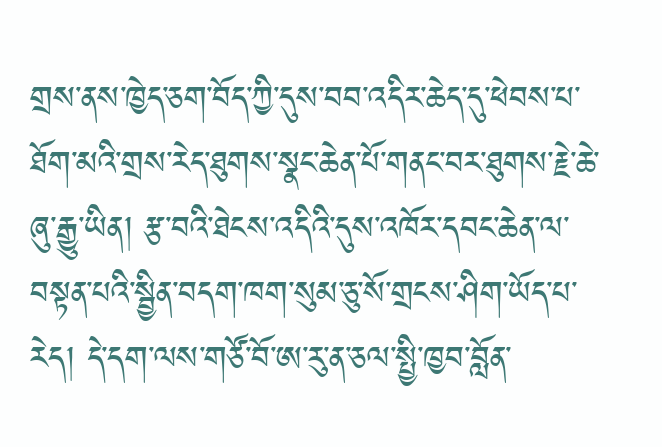གྲས་ནས་ཁྱེད་ཅག་བོད་ཀྱི་དུས་བབ་འདིར་ཆེད་དུ་ཕེབས་པ་ཐོག་མའི་གྲས་རེད་ཐུགས་སྣང་ཆེན་པོ་གནང་བར་ཐུགས་རྗེ་ཆེ་ཞུ་རྒྱུ་ཡིན། རྩ་བའི་ཐེངས་འདིའི་དུས་འཁོར་དབང་ཆེན་ལ་བསྟན་པའི་སྦྱིན་བདག་ཁག་སུམ་ཅུ་སོ་གྲངས་ཤིག་ཡོད་པ་རེད། དེ་དག་ལས་གཙོ་བོ་ཨ་རུ་ན་ཅལ་སྤྱི་ཁྱབ་བློན་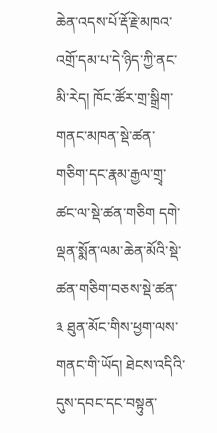ཆེན་འདས་པོ་རྡོ་རྗེ་མཁའ་འགྲོ་དམ་པ་དེ་ཉིད་ཀྱི་ནང་མི་རེད། ཁོང་ཚོར་གྲ་སྒྲིག་གནང་མཁན་སྡེ་ཚན་གཅིག་དང་རྣམ་རྒྱལ་གྲྭ་ཚང་ལ་སྡེ་ཚན་གཅིག དགེ་ལྡན་སྨོན་ལམ་ཆེན་མོའི་སྡེ་ཚན་གཅིག་བཅས་སྡེ་ཚན་ ༣ ཐུན་མོང་གིས་ཕྱག་ལས་གནང་གི་ཡོད། ཐེངས་འདིའི་དུས་དབང་དང་བསྟུན་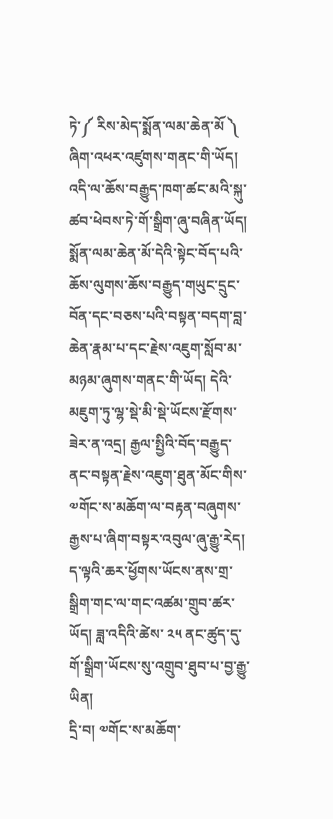ཏེ་༼ རིས་མེད་སྨོན་ལམ་ཆེན་མོ ༽ ཞིག་འཕར་འཛུགས་གནང་གི་ཡོད། འདི་ལ་ཆོས་བརྒྱུད་ཁག་ཚང་མའི་སྐུ་ཚབ་ཕེབས་ཏེ་གོ་སྒྲིག་ཞུ་བཞིན་ཡོད། སྨོན་ལམ་ཆེན་མོ་དེའི་སྟེང་བོད་པའི་ཆོས་ལུགས་ཆོས་བརྒྱུད་གཡུང་དྲུང་བོན་དང་བཅས་པའི་བསྟན་བདག་བླ་ཆེན་རྣམ་པ་དང་རྗེས་འཇུག་སློབ་མ་མཉམ་ཞུགས་གནང་གི་ཡོད། དེའི་མཇུག་ཏུ་ལྷ་སྡེ་མི་སྡེ་ཡོངས་རྫོགས་ཟེར་ན་འདྲ། རྒྱལ་སྤྱིའི་བོད་བརྒྱུད་ནང་བསྟན་རྗེས་འཇུག་ཐུན་མོང་གིས་༧གོང་ས་མཆོག་ལ་བརྟན་བཞུགས་རྒྱས་པ་ཞིག་བསྟར་འབུལ་ཞུ་རྒྱུ་རེད། ད་ལྟའི་ཆར་ཕྱོགས་ཡོངས་ནས་གྲ་སྒྲིག་གང་ལ་གང་འཚམ་གྲུབ་ཚར་ཡོད། ཟླ་འདིའི་ཚེས་ ༢༥ ནང་ཚུད་དུ་གོ་སྒྲིག་ཡོངས་སུ་འགྲུབ་ཐུབ་པ་བྱ་རྒྱུ་ཡིན།
དྲི་བ། ༧གོང་ས་མཆོག་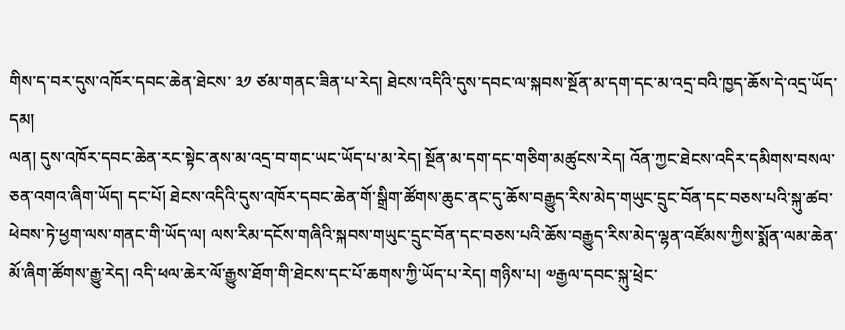གིས་ད་བར་དུས་འཁོར་དབང་ཆེན་ཐེངས་ ༣༡ ཙམ་གནང་ཟིན་པ་རེད། ཐེངས་འདིའི་དུས་དབང་ལ་སྐབས་སྔོན་མ་དག་དང་མ་འདྲ་བའི་ཁྱད་ཆོས་དེ་འདྲ་ཡོད་དམ།
ལན། དུས་འཁོར་དབང་ཆེན་རང་སྟེང་ནས་མ་འདྲ་བ་གང་ཡང་ཡོད་པ་མ་རེད། སྔོན་མ་དག་དང་གཅིག་མཚུངས་རེད། འོན་ཀྱང་ཐེངས་འདིར་དམིགས་བསལ་ཅན་འགའ་ཞིག་ཡོད། དང་པོ། ཐེངས་འདིའི་དུས་འཁོར་དབང་ཆེན་གོ་སྒྲིག་ཚོགས་ཆུང་ནང་དུ་ཆོས་བརྒྱུད་རིས་མེད་གཡུང་དྲུང་བོན་དང་བཅས་པའི་སྐུ་ཚབ་ཕེབས་ཏེ་ཕྱག་ལས་གནང་གི་ཡོད་ལ། ལས་རིམ་དངོས་གཞིའི་སྐབས་གཡུང་དྲུང་བོན་དང་བཅས་པའི་ཆོས་བརྒྱུད་རིས་མེད་ལྷན་འཛོམས་ཀྱིས་སྨོན་ལམ་ཆེན་མོ་ཞིག་ཚོགས་རྒྱུ་རེད། འདི་ཕལ་ཆེར་ལོ་རྒྱུས་ཐོག་གི་ཐེངས་དང་པོ་ཆགས་ཀྱི་ཡོད་པ་རེད། གཉིས་པ། ༧རྒྱལ་དབང་སྐུ་ཕྲེང་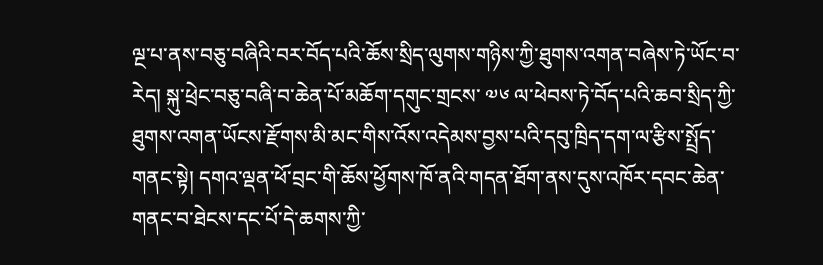ལྔ་པ་ནས་བཅུ་བཞིའི་བར་བོད་པའི་ཆོས་སྲིད་ལུགས་གཉིས་ཀྱི་ཐུགས་འགན་བཞེས་ཏེ་ཡོང་བ་རེད། སྐུ་ཕྲེང་བཅུ་བཞི་བ་ཆེན་པོ་མཆོག་དགུང་གྲངས་ ༧༦ ལ་ཕེབས་ཏེ་བོད་པའི་ཆབ་སྲིད་ཀྱི་ཐུགས་འགན་ཡོངས་རྫོགས་མི་མང་གིས་འོས་འདེམས་བྱས་པའི་དབུ་ཁྲིད་དག་ལ་རྩིས་སྤྲོད་གནང་སྟེ། དགའ་ལྡན་ཕོ་བྲང་གི་ཆོས་ཕྱོགས་ཁོ་ནའི་གདན་ཐོག་ནས་དུས་འཁོར་དབང་ཆེན་གནང་བ་ཐེངས་དང་པོ་དེ་ཆགས་ཀྱི་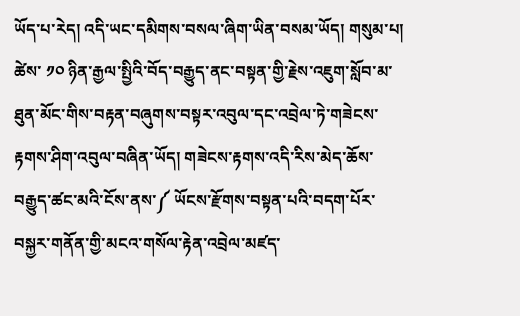ཡོད་པ་རེད། འདི་ཡང་དམིགས་བསལ་ཞིག་ཡིན་བསམ་ཡོད། གསུམ་པ། ཚེས་ ༡༠ ཉིན་རྒྱལ་སྤྱིའི་བོད་བརྒྱུད་ནང་བསྟན་གྱི་རྗེས་འཇུག་སློབ་མ་ཐུན་མོང་གིས་བརྟན་བཞུགས་བསྟར་འབུལ་དང་འབྲེལ་ཏེ་གཟེངས་རྟགས་ཤིག་འབུལ་བཞིན་ཡོད། གཟེངས་རྟགས་འདི་རིས་མེད་ཆོས་བརྒྱུད་ཚང་མའི་ངོས་ནས་༼ ཡོངས་རྫོགས་བསྟན་པའི་བདག་པོར་བསྐྱར་གནོན་གྱི་མངའ་གསོལ་རྟེན་འབྲེལ་མཛད་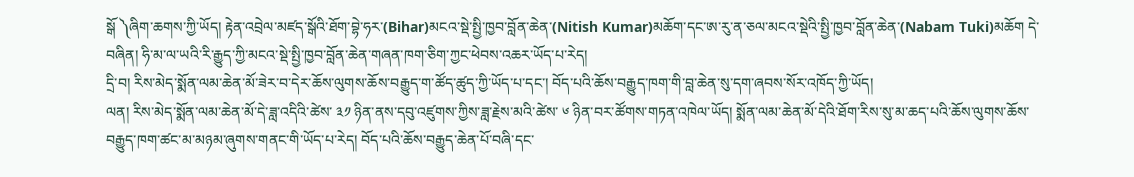སྒོ ༽ཞིག་ཆགས་ཀྱི་ཡོད། རྟེན་འབྲེལ་མཛད་སྒོའི་ཐོག་བྷེ་ཧར་(Bihar)མངའ་སྡེ་སྤྱི་ཁྱབ་བློན་ཆེན་(Nitish Kumar)མཆོག་དང་ཨ་རུ་ན་ཅལ་མངའ་སྡེའི་སྤྱི་ཁྱབ་བློན་ཆེན་(Nabam Tuki)མཆོག དེ་བཞིན། ཧི་མ་ལ་ཡའི་རི་རྒྱུད་ཀྱི་མངའ་སྡེ་སྤྱི་ཁྱབ་བློན་ཆེན་གཞན་ཁག་ཅིག་ཀྱང་ཕེབས་འཆར་ཡོད་པ་རེད།
དྲི་བ། རིས་མེད་སྨོན་ལམ་ཆེན་མོ་ཟེར་བ་དེར་ཆོས་ལུགས་ཆོས་བརྒྱུད་ག་ཚོད་ཚུད་ཀྱི་ཡོད་པ་དང་། བོད་པའི་ཆོས་བརྒྱུད་ཁག་གི་བླ་ཆེན་སུ་དག་ཞབས་སོར་འཁོད་ཀྱི་ཡོད།
ལན། རིས་མེད་སྨོན་ལམ་ཆེན་མོ་དེ་ཟླ་འདིའི་ཚེས་ ༣༡ ཉིན་ནས་དབུ་འཛུགས་ཀྱིས་ཟླ་རྗེས་མའི་ཚེས་ ༦ ཉིན་བར་ཚོགས་གཏན་འཁེལ་ཡོད། སྨོན་ལམ་ཆེན་མོ་དེའི་ཐོག་རིས་སུ་མ་ཆད་པའི་ཆོས་ལུགས་ཆོས་བརྒྱུད་ཁག་ཚང་མ་མཉམ་ཞུགས་གནང་གི་ཡོད་པ་རེད། བོད་པའི་ཆོས་བརྒྱུད་ཆེན་པོ་བཞི་དང་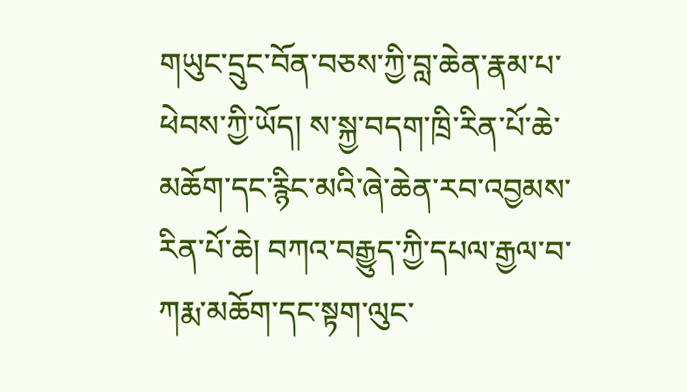གཡུང་དྲུང་བོན་བཅས་ཀྱི་བླ་ཆེན་རྣམ་པ་ཕེབས་ཀྱི་ཡོད། ས་སྐྱ་བདག་ཁྲི་རིན་པོ་ཆེ་མཆོག་དང་རྙིང་མའི་ཞེ་ཆེན་རབ་འབྱམས་རིན་པོ་ཆེ། བཀའ་བརྒྱུད་ཀྱི་དཔལ་རྒྱལ་བ་ཀརྨ་མཆོག་དང་སྟག་ལུང་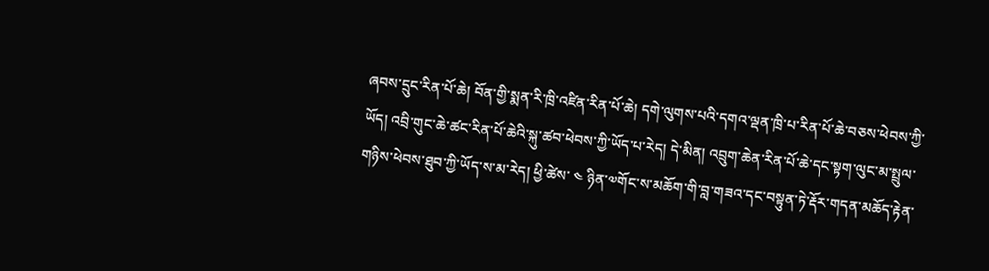ཞབས་དྲུང་རིན་པོ་ཆེ། བོན་གྱི་སྨན་རི་ཁྲི་འཛིན་རིན་པོ་ཆེ། དགེ་ལུགས་པའི་དགའ་ལྡན་ཁྲི་པ་རིན་པོ་ཆེ་བཅས་ཕེབས་ཀྱི་ཡོད། འབྲི་གུང་ཆེ་ཚང་རིན་པོ་ཆེའི་སྐུ་ཚབ་ཕེབས་ཀྱི་ཡོད་པ་རེད། དེ་མིན། འབྲུག་ཆེན་རིན་པོ་ཆེ་དང་སྟག་ལུང་མ་སྤྲུལ་གཉིས་ཕེབས་ཐུབ་ཀྱི་ཡོད་ས་མ་རེད། ཕྱི་ཚེས་ ༤ ཉིན་༧གོང་ས་མཆོག་གི་བླ་གཟའ་དང་བསྟུན་ཏེ་རྡོར་གདན་མཆོད་རྟེན་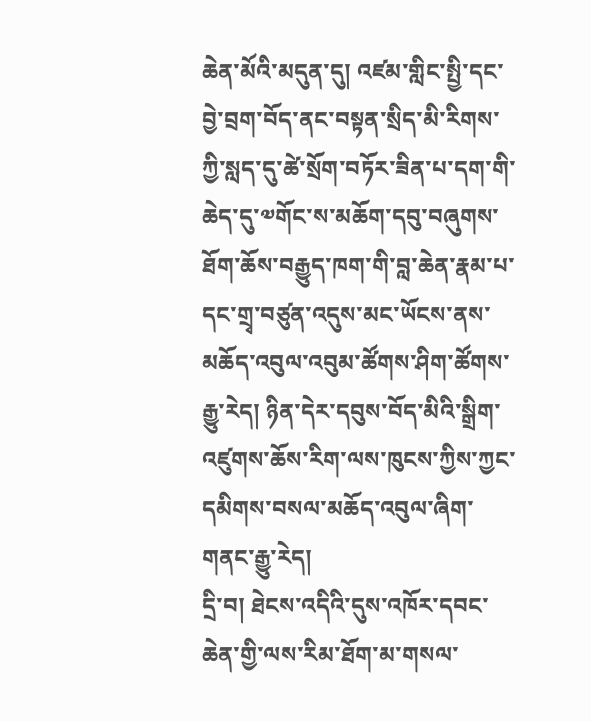ཆེན་མོའི་མདུན་དུ། འཛམ་གླིང་སྤྱི་དང་བྱེ་བྲག་བོད་ནང་བསྟན་སྲིད་མི་རིགས་ཀྱི་སླད་དུ་ཚེ་སྲོག་བཏོར་ཟིན་པ་དག་གི་ཆེད་དུ་༧གོང་ས་མཆོག་དབུ་བཞུགས་ཐོག་ཆོས་བརྒྱུད་ཁག་གི་བླ་ཆེན་རྣམ་པ་དང་གྲྭ་བཙུན་འདུས་མང་ཡོངས་ནས་མཆོད་འབུལ་འབུམ་ཚོགས་ཤིག་ཚོགས་རྒྱུ་རེད། ཉིན་དེར་དབུས་བོད་མིའི་སྒྲིག་འཛུགས་ཆོས་རིག་ལས་ཁུངས་ཀྱིས་ཀྱང་དམིགས་བསལ་མཆོད་འབུལ་ཞིག་གནང་རྒྱུ་རེད།
དྲི་བ། ཐེངས་འདིའི་དུས་འཁོར་དབང་ཆེན་གྱི་ལས་རིམ་ཐོག་མ་གསལ་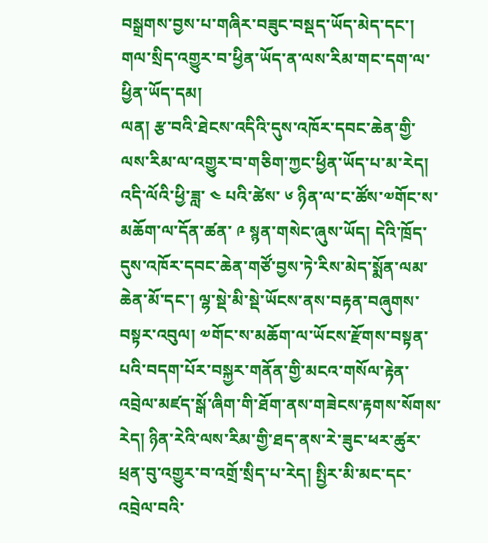བསྒྲགས་བྱས་པ་གཞིར་བཟུང་བསྡད་ཡོད་མེད་དང་། གལ་སྲིད་འགྱུར་བ་ཕྱིན་ཡོད་ན་ལས་རིམ་གང་དག་ལ་ཕྱིན་ཡོད་དམ།
ལན། རྩ་བའི་ཐེངས་འདིའི་དུས་འཁོར་དབང་ཆེན་གྱི་ལས་རིམ་ལ་འགྱུར་བ་གཅིག་ཀྱང་ཕྱིན་ཡོད་པ་མ་རེད། འདི་ལོའི་ཕྱི་ཟླ་ ༤ པའི་ཚེས་ ༦ ཉིན་ལ་ང་ཚོས་༧གོང་ས་མཆོག་ལ་དོན་ཚན་ ༩ སྙན་གསེང་ཞུས་ཡོད། དེའི་ཁྲོད་དུས་འཁོར་དབང་ཆེན་གཙོ་བྱས་ཏེ་རིས་མེད་སྨོན་ལམ་ཆེན་མོ་དང་། ལྷ་སྡེ་མི་སྡེ་ཡོངས་ནས་བརྟན་བཞུགས་བསྟར་འབུལ། ༧གོང་ས་མཆོག་ལ་ཡོངས་རྫོགས་བསྟན་པའི་བདག་པོར་བསྐྱར་གནོན་གྱི་མངའ་གསོལ་རྟེན་འབྲེལ་མཛད་སྒོ་ཞིག་གི་ཐོག་ནས་གཟེངས་རྟགས་སོགས་རེད། ཉིན་རེའི་ལས་རིམ་གྱི་ཐད་ནས་རེ་ཟུང་ཕར་ཚུར་ཕྲན་བུ་འགྱུར་བ་འགྲོ་སྲིད་པ་རེད། སྤྱིར་མི་མང་དང་འབྲེལ་བའི་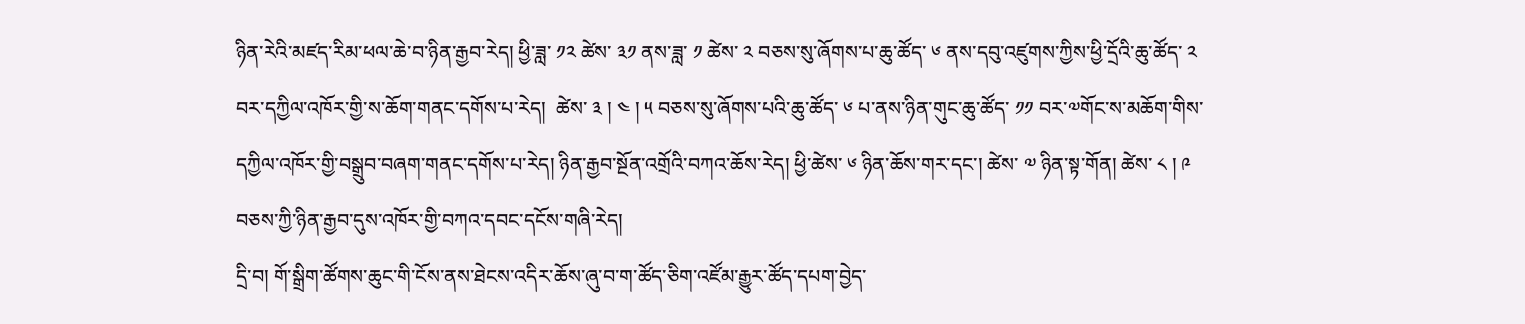ཉིན་རེའི་མཛད་རིམ་ཕལ་ཆེ་བ་ཉིན་རྒྱབ་རེད། ཕྱི་ཟླ་ ༡༢ ཚེས་ ༣༡ ནས་ཟླ་ ༡ ཚེས་ ༢ བཅས་སུ་ཞོགས་པ་ཆུ་ཚོད་ ༦ ནས་དབུ་འཛུགས་ཀྱིས་ཕྱི་དྲོའི་ཆུ་ཚོད་ ༢ བར་དཀྱིལ་འཁོར་གྱི་ས་ཆོག་གནང་དགོས་པ་རེད།  ཚེས་ ༣ ། ༤ ། ༥ བཅས་སུ་ཞོགས་པའི་ཆུ་ཚོད་ ༦ པ་ནས་ཉིན་གུང་ཆུ་ཚོད་ ༡༡ བར་༧གོང་ས་མཆོག་གིས་དཀྱིལ་འཁོར་གྱི་བསྒྲུབ་བཞག་གནང་དགོས་པ་རེད། ཉིན་རྒྱབ་སྔོན་འགྲོའི་བཀའ་ཆོས་རེད། ཕྱི་ཚེས་ ༦ ཉིན་ཆོས་གར་དང་། ཚེས་ ༧ ཉིན་སྟ་གོན། ཚེས་ ༨ ། ༩ བཅས་ཀྱི་ཉིན་རྒྱབ་དུས་འཁོར་གྱི་བཀའ་དབང་དངོས་གཞི་རེད།
དྲི་བ། གོ་སྒྲིག་ཚོགས་ཆུང་གི་ངོས་ནས་ཐེངས་འདིར་ཆོས་ཞུ་བ་ག་ཚོད་ཅིག་འཛོམ་རྒྱུར་ཚོད་དཔག་བྱེད་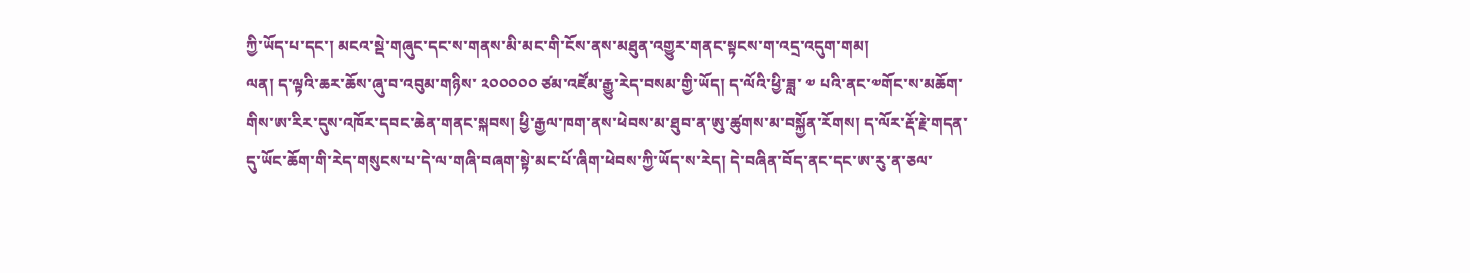ཀྱི་ཡོད་པ་དང་། མངའ་སྡེ་གཞུང་དང་ས་གནས་མི་མང་གི་ངོས་ནས་མཐུན་འགྱུར་གནང་སྟངས་ག་འདྲ་འདུག་གམ།
ལན། ད་ལྟའི་ཆར་ཆོས་ཞུ་བ་འབུམ་གཉིས་ ༢༠༠༠༠༠ ཙམ་འཛོམ་རྒྱུ་རེད་བསམ་གྱི་ཡོད། ད་ལོའི་ཕྱི་ཟླ་ ༧ པའི་ནང་༧གོང་ས་མཆོག་གིས་ཨ་རིར་དུས་འཁོར་དབང་ཆེན་གནང་སྐབས། ཕྱི་རྒྱལ་ཁག་ནས་ཕེབས་མ་ཐུབ་ན་ཨུ་ཚུགས་མ་བསྐྱོན་རོགས། ད་ལོར་རྡོ་རྗེ་གདན་དུ་ཡོང་ཆོག་གི་རེད་གསུངས་པ་དེ་ལ་གཞི་བཞག་སྟེ་མང་པོ་ཞིག་ཕེབས་ཀྱི་ཡོད་ས་རེད། དེ་བཞིན་བོད་ནང་དང་ཨ་རུ་ན་ཅལ་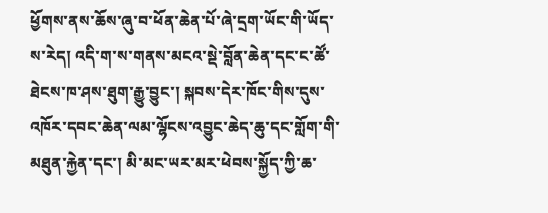ཕྱོགས་ནས་ཆོས་ཞུ་བ་ཕོན་ཆེན་པོ་ཞེ་དྲག་ཡོང་གི་ཡོད་ས་རེད། འདི་ག་ས་གནས་མངའ་སྡེ་བློན་ཆེན་དང་ང་ཚོ་ཐེངས་ཁ་ཤས་ཐུག་རྒྱུ་བྱུང་། སྐབས་དེར་ཁོང་གིས་དུས་འཁོར་དབང་ཆེན་ལམ་ལྷོངས་འབྱུང་ཆེད་ཆུ་དང་གློག་གི་མཐུན་རྐྱེན་དང་། མི་མང་ཡར་མར་ཕེབས་སྐྱོད་ཀྱི་ཆ་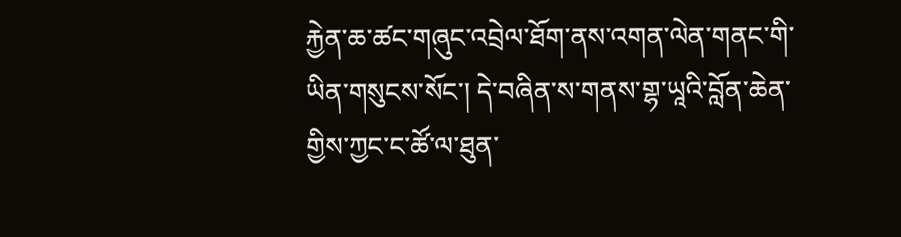རྐྱེན་ཆ་ཚང་གཞུང་འབྲེལ་ཐོག་ནས་འགན་ལེན་གནང་གི་ཡིན་གསུངས་སོང་། དེ་བཞིན་ས་གནས་གྷ་ཡཱའི་བློན་ཆེན་གྱིས་ཀྱང་ང་ཚོ་ལ་ཐུན་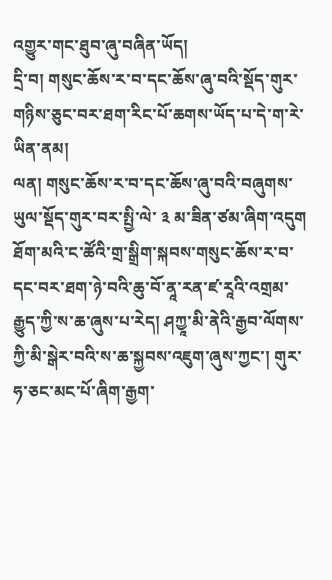འགྱུར་གང་ཐུབ་ཞུ་བཞིན་ཡོད།
དྲི་བ། གསུང་ཆོས་ར་བ་དང་ཆོས་ཞུ་བའི་སྡོད་གུར་གཉིས་ཅུང་བར་ཐག་རིང་པོ་ཆགས་ཡོད་པ་དེ་ག་རེ་ཡིན་ནམ།
ལན། གསུང་ཆོས་ར་བ་དང་ཆོས་ཞུ་བའི་བཞུགས་ཡུལ་སྡོད་གུར་བར་སྤྱི་ལེ་ ༣ མ་ཟིན་ཙམ་ཞིག་འདུག ཐོག་མའི་ང་ཚོའི་གྲ་སྒྲིག་སྐབས་གསུང་ཆོས་ར་བ་དང་བར་ཐག་ཉེ་བའི་ཆུ་བོ་ནཱ་རན་ཛ་རཱའི་འགྲམ་རྒྱུད་ཀྱི་ས་ཆ་ཞུས་པ་རེད། ཤཀྱཱ་མི་ནེའི་རྒྱབ་ལོགས་ཀྱི་མི་སྒེར་བའི་ས་ཆ་སྐྱབས་འཇུག་ཞུས་ཀྱང་། གུར་ཧ་ཅང་མང་པོ་ཞིག་རྒྱག་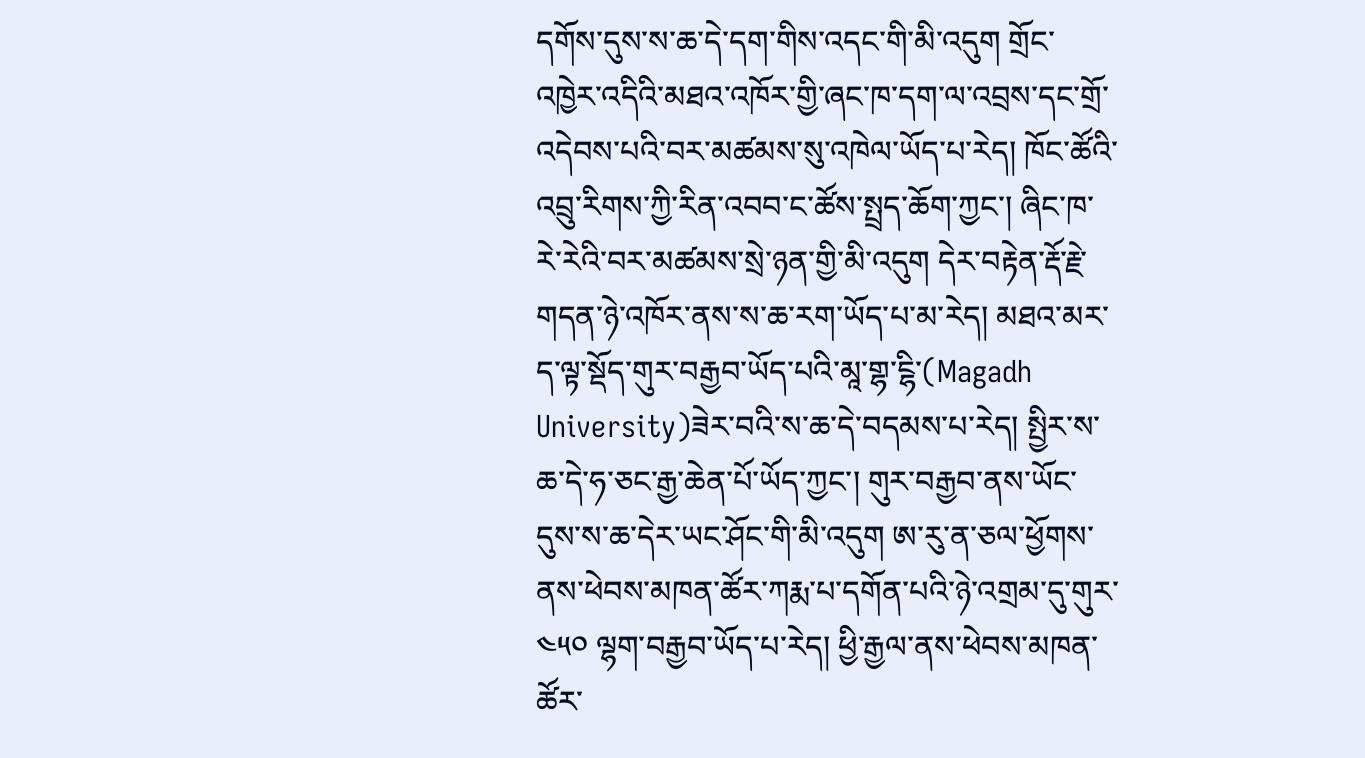དགོས་དུས་ས་ཆ་དེ་དག་གིས་འདང་གི་མི་འདུག གྲོང་འཁྱེར་འདིའི་མཐའ་འཁོར་གྱི་ཞང་ཁ་དག་ལ་འབྲས་དང་གྲོ་འདེབས་པའི་བར་མཚམས་སུ་འཁེལ་ཡོད་པ་རེད། ཁོང་ཚོའི་འབྲུ་རིགས་ཀྱི་རིན་འབབ་ང་ཚོས་སྤྲད་ཆོག་ཀྱང་། ཞིང་ཁ་རེ་རེའི་བར་མཚམས་སྲེ་ཉན་གྱི་མི་འདུག དེར་བརྟེན་རྡོ་རྗེ་གདན་ཉེ་འཁོར་ནས་ས་ཆ་རག་ཡོད་པ་མ་རེད། མཐའ་མར་ད་ལྟ་སྡོད་གུར་བརྒྱབ་ཡོད་པའི་མཱ་གྷ་ངྷི་(Magadh University)ཟེར་བའི་ས་ཆ་དེ་བདམས་པ་རེད། སྤྱིར་ས་ཆ་དེ་ཧ་ཅང་རྒྱ་ཆེན་པོ་ཡོད་ཀྱང་། གུར་བརྒྱབ་ནས་ཡོང་དུས་ས་ཆ་དེར་ཡང་ཤོང་གི་མི་འདུག ཨ་རུ་ན་ཅལ་ཕྱོགས་ནས་ཕེབས་མཁན་ཚོར་ཀརྨ་པ་དགོན་པའི་ཉེ་འགྲམ་དུ་གུར་ ༤༥༠ ལྷག་བརྒྱབ་ཡོད་པ་རེད། ཕྱི་རྒྱལ་ནས་ཕེབས་མཁན་ཚོར་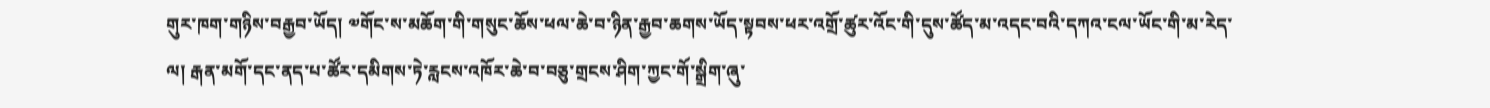གུར་ཁག་གཉིས་བརྒྱབ་ཡོད། ༧གོང་ས་མཆོག་གི་གསུང་ཆོས་ཕལ་ཆེ་བ་ཉིན་རྒྱབ་ཆགས་ཡོད་སྟབས་ཕར་འགྲོ་ཚུར་འོང་གི་དུས་ཚོད་མ་འདང་བའི་དཀའ་ངལ་ཡོང་གི་མ་རེད་ལ། རྒན་མགོ་དང་ནད་པ་ཚོར་དམིགས་ཏེ་རླངས་འཁོར་ཆེ་བ་བཅུ་གྲངས་ཤིག་ཀྱང་གོ་སྒྲིག་ཞུ་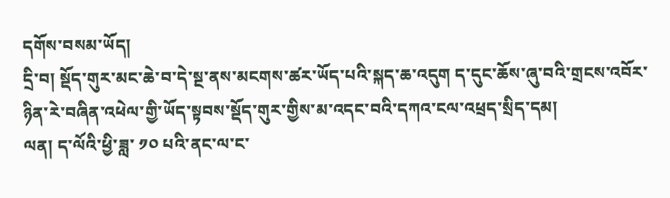དགོས་བསམ་ཡོད།
དྲི་བ། སྡོད་གུར་མང་ཆེ་བ་དེ་སྔ་ནས་མངགས་ཚར་ཡོད་པའི་སྐད་ཆ་འདུག ད་དུང་ཆོས་ཞུ་བའི་གྲངས་འབོར་ཉིན་རེ་བཞིན་འཕེལ་གྱི་ཡོད་སྟབས་སྡོད་གུར་གྱིས་མ་འདང་བའི་དཀའ་ངལ་འཕྲད་སྲིད་དམ།
ལན། ད་ལོའི་ཕྱི་ཟླ་ ༡༠ པའི་ནང་ལ་ང་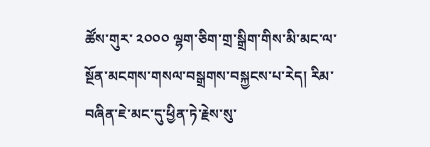ཚོས་གུར་ ༢༠༠༠ ལྷག་ཅིག་གྲ་སྒྲིག་གིས་མི་མང་ལ་སྔོན་མངགས་གསལ་བསྒྲགས་བསྐྱངས་པ་རེད། རིམ་བཞིན་ཇེ་མང་དུ་ཕྱིན་ཏེ་རྗེས་སུ་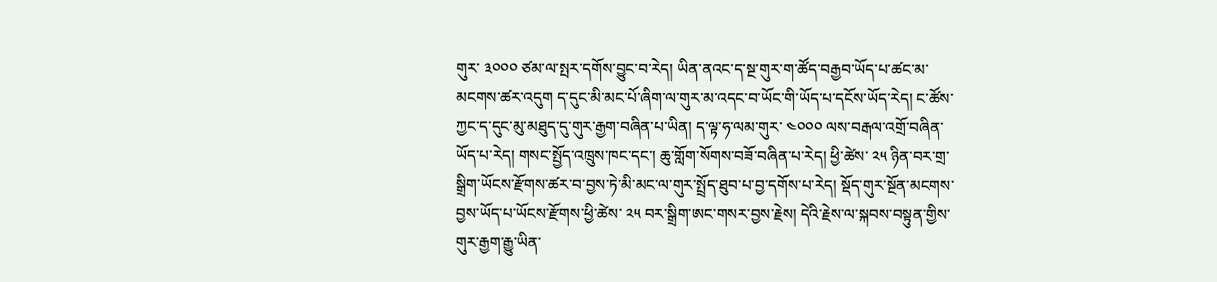གུར་ ༣༠༠༠ ཙམ་ལ་སྤར་དགོས་བྱུང་བ་རེད། ཡིན་ནའང་ད་སྔ་གུར་ག་ཚོད་བརྒྱབ་ཡོད་པ་ཚང་མ་མངགས་ཚར་འདུག ད་དུང་མི་མང་པོ་ཞིག་ལ་གུར་མ་འདང་བ་ཡོང་གི་ཡོད་པ་དངོས་ཡོད་རེད། ང་ཚོས་ཀྱང་ད་དུང་མུ་མཐུད་དུ་གུར་རྒྱག་བཞིན་པ་ཡིན། ད་ལྟ་ཧ་ལམ་གུར་ ༤༠༠༠ ལས་བརྒལ་འགྲོ་བཞིན་ཡོད་པ་རེད། གསང་སྤྱོད་འཁྲུས་ཁང་དང་། ཆུ་གློག་སོགས་བཟོ་བཞིན་པ་རེད། ཕྱི་ཚེས་ ༢༥ ཉིན་བར་གྲ་སྒྲིག་ཡོངས་རྫོགས་ཚར་བ་བྱས་ཏེ་མི་མང་ལ་གུར་སྤྲོད་ཐུབ་པ་བྱ་དགོས་པ་རེད། སྡོད་གུར་སྔོན་མངགས་བྱས་ཡོད་པ་ཡོངས་རྫོགས་ཕྱི་ཚེས་ ༢༥ བར་སྒྲིག་ཨང་གསར་བྱས་རྗེས། དེའི་རྗེས་ལ་སྐབས་བསྟུན་གྱིས་གུར་རྒྱག་རྒྱུ་ཡིན་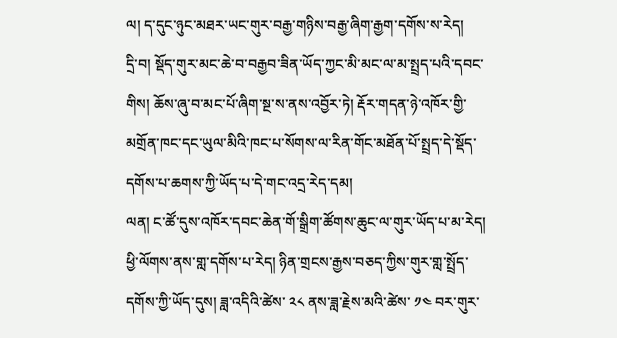ལ། ད་དུང་ཉུང་མཐར་ཡང་གུར་བརྒྱ་གཉིས་བརྒྱ་ཞིག་རྒྱག་དགོས་ས་རེད།
དྲི་བ། སྡོད་གུར་མང་ཆེ་བ་བརྒྱབ་ཟིན་ཡོད་ཀྱང་མི་མང་ལ་མ་སྤྲད་པའི་དབང་གིས། ཆོས་ཞུ་བ་མང་པོ་ཞིག་སྔ་ས་ནས་འབྱོར་ཏེ། རྡོར་གདན་ཉེ་འཁོར་གྱི་མགྲོན་ཁང་དང་ཡུལ་མིའི་ཁང་པ་སོགས་ལ་རིན་གོང་མཐོན་པོ་སྤྲད་དེ་སྡོད་དགོས་པ་ཆགས་ཀྱི་ཡོད་པ་དེ་གང་འདྲ་རེད་དམ།
ལན། ང་ཚོ་དུས་འཁོར་དབང་ཆེན་གོ་སྒྲིག་ཚོགས་ཆུང་ལ་གུར་ཡོད་པ་མ་རེད། ཕྱི་ལོགས་ནས་གླ་དགོས་པ་རེད། ཉིན་གྲངས་རྒྱས་བཅད་ཀྱིས་གུར་གླ་སྤྲོད་དགོས་ཀྱི་ཡོད་དུས། ཟླ་འདིའི་ཚེས་ ༢༨ ནས་ཟླ་རྗེས་མའི་ཚེས་ ༡༤ བར་གུར་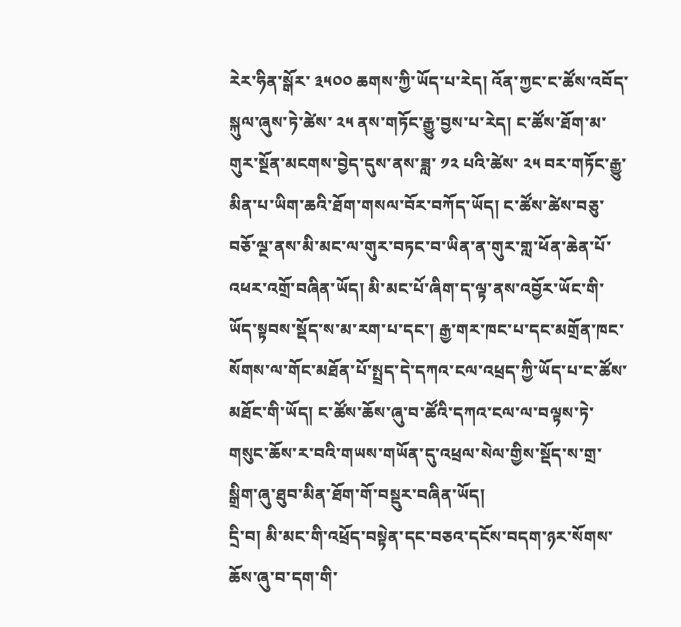རེར་ཧིན་སྒོར་ ༣༥༠༠ ཆགས་ཀྱི་ཡོད་པ་རེད། འོན་ཀྱང་ང་ཚོས་འབོད་སྐུལ་ཞུས་ཏེ་ཚེས་ ༢༥ ནས་གཏོང་རྒྱུ་བྱས་པ་རེད། ང་ཚོས་ཐོག་མ་གུར་སྔོན་མངགས་བྱེད་དུས་ནས་ཟླ་ ༡༢ པའི་ཚེས་ ༢༥ བར་གཏོང་རྒྱུ་མིན་པ་ཡིག་ཆའི་ཐོག་གསལ་བོར་བཀོད་ཡོད། ང་ཚོས་ཚེས་བཅུ་བཅོ་ལྔ་ནས་མི་མང་ལ་གུར་བཏང་བ་ཡིན་ན་གུར་གླ་ཕོན་ཆེན་པོ་འཕར་འགྲོ་བཞིན་ཡོད། མི་མང་པོ་ཞིག་ད་ལྟ་ནས་འབྱོར་ཡོང་གི་ཡོད་སྟབས་སྡོད་ས་མ་རག་པ་དང་། རྒྱ་གར་ཁང་པ་དང་མགྲོན་ཁང་སོགས་ལ་གོང་མཐོན་པོ་སྤྲད་དེ་དཀའ་ངལ་འཕྲད་ཀྱི་ཡོད་པ་ང་ཚོས་མཐོང་གི་ཡོད། ང་ཚོས་ཆོས་ཞུ་བ་ཚོའི་དཀའ་ངལ་ལ་བལྟས་ཏེ་གསུང་ཆོས་ར་བའི་གཡས་གཡོན་དུ་འཕྲལ་སེལ་གྱིས་སྡོད་ས་གྲ་སྒྲིག་ཞུ་ཐུབ་མིན་ཐོག་གོ་བསྡུར་བཞིན་ཡོད།
དྲི་བ། མི་མང་གི་འཕྲོད་བསྟེན་དང་བཅའ་དངོས་བདག་ཉར་སོགས་ཆོས་ཞུ་བ་དག་གི་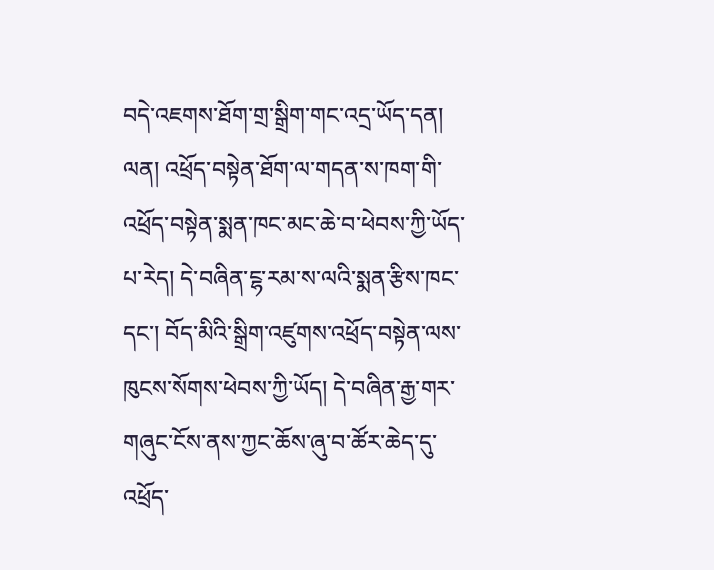བདེ་འཇགས་ཐོག་གྲ་སྒྲིག་གང་འདྲ་ཡོད་དན།
ལན། འཕྲོད་བསྟེན་ཐོག་ལ་གདན་ས་ཁག་གི་འཕྲོད་བསྟེན་སྨན་ཁང་མང་ཆེ་བ་ཕེབས་ཀྱི་ཡོད་པ་རེད། དེ་བཞིན་ངྷ་རམ་ས་ལའི་སྨན་རྩིས་ཁང་དང་། བོད་མིའི་སྒྲིག་འཛུགས་འཕྲོད་བསྟེན་ལས་ཁུངས་སོགས་ཕེབས་ཀྱི་ཡོད། དེ་བཞིན་རྒྱ་གར་གཞུང་ངོས་ནས་ཀྱང་ཆོས་ཞུ་བ་ཚོར་ཆེད་དུ་འཕྲོད་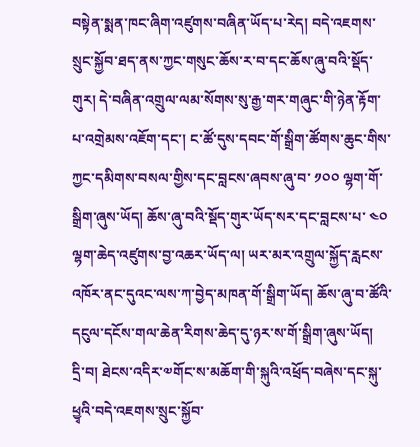བསྟེན་སྨན་ཁང་ཞིག་འཛུགས་བཞིན་ཡོད་པ་རེད། བདེ་འཇགས་སྲུང་སྐྱོབ་ཐད་ནས་ཀྱང་གསུང་ཆོས་ར་བ་དང་ཆོས་ཞུ་བའི་སྡོད་གུར། དེ་བཞིན་འགྲུལ་ལམ་སོགས་སུ་རྒྱ་གར་གཞུང་གི་ཉེན་རྟོག་པ་འགྲེམས་འཇོག་དང་། ང་ཚོ་དུས་དབང་གོ་སྒྲིག་ཚོགས་ཆུང་གིས་ཀྱང་དམིགས་བསལ་གྱིས་དང་བླངས་ཞབས་ཞུ་བ་ ༡༠༠ ལྷག་གོ་སྒྲིག་ཞུས་ཡོད། ཆོས་ཞུ་བའི་སྡོད་གུར་ཡོད་སར་དང་བླངས་པ་ ༤༠ ལྷག་ཆེད་འཛུགས་བྱ་འཆར་ཡོད་ལ། ཡར་མར་འགྲུལ་སྐྱོད་རླངས་འཁོར་ནང་དུའང་ལས་ཀ་བྱེད་མཁན་གོ་སྒྲིག་ཡོད། ཆོས་ཞུ་བ་ཚོའི་དངུལ་དངོས་གལ་ཆེན་རིགས་ཆེད་དུ་ཉར་ས་གོ་སྒྲིག་ཞུས་ཡོད།
དྲི་བ། ཐེངས་འདིར་༧གོང་ས་མཆོག་གི་སྐུའི་འཕྲོད་བཞེས་དང་སྐུ་ཕྱྭའི་བདེ་འཇགས་སྲུང་སྐྱོབ་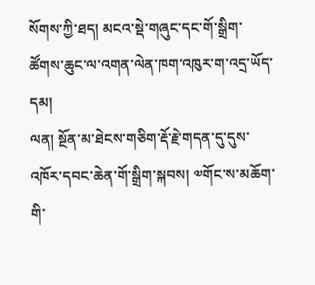སོགས་ཀྱི་ཐད། མངའ་སྡེ་གཞུང་དང་གོ་སྒྲིག་ཚོགས་ཆུང་ལ་འགན་ལེན་ཁག་འཁུར་ག་འདྲ་ཡོད་དམ།
ལན། སྔོན་མ་ཐེངས་གཅིག་རྡོ་རྗེ་གདན་དུ་དུས་འཁོར་དབང་ཆེན་གོ་སྒྲིག་སྐབས། ༧གོང་ས་མཆོག་གི་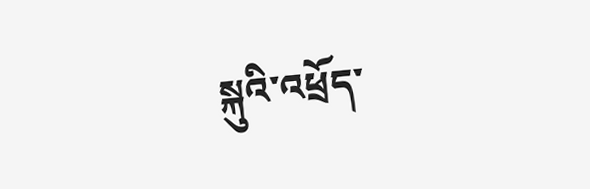སྐུའི་འཕྲོད་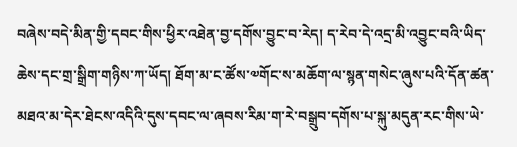བཞེས་བདེ་མིན་གྱི་དབང་གིས་ཕྱིར་འཐེན་བྱ་དགོས་བྱུང་བ་རེད། ད་རེབ་དེ་འདྲ་མི་འབྱུང་བའི་ཡིད་ཆེས་དང་གྲ་སྒྲིག་གཉིས་ཀ་ཡོད། ཐོག་མ་ང་ཚོས་༧གོང་ས་མཆོག་ལ་སྙན་གསེང་ཞུས་པའི་དོན་ཚན་མཐའ་མ་དེར་ཐེངས་འདིའི་དུས་དབང་ལ་ཞབས་རིམ་ག་རེ་བསྒྲུབ་དགོས་པ་སྐུ་མདུན་རང་གིས་ཡེ་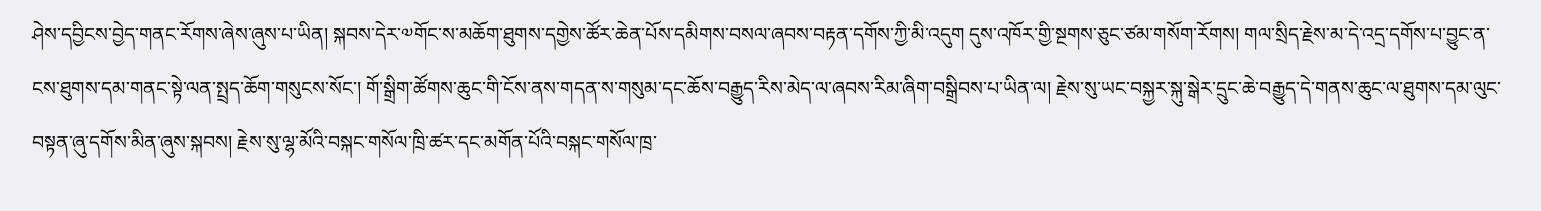ཤེས་དབྱིངས་བྱེད་གནང་རོགས་ཞེས་ཞུས་པ་ཡིན། སྐབས་དེར་༧གོང་ས་མཆོག་ཐུགས་དགྱེས་ཚོར་ཆེན་པོས་དམིགས་བསལ་ཞབས་བརྟན་དགོས་ཀྱི་མི་འདུག དུས་འཁོར་གྱི་སྔགས་ཅུང་ཙམ་གསོག་རོགས། གལ་སྲིད་རྗེས་མ་དེ་འདྲ་དགོས་པ་བྱུང་ན་ངས་ཐུགས་དམ་གནང་སྟེ་ལན་སྤྲད་ཆོག་གསུངས་སོང་། གོ་སྒྲིག་ཚོགས་ཆུང་གི་ངོས་ནས་གདན་ས་གསུམ་དང་ཆོས་བརྒྱུད་རིས་མེད་ལ་ཞབས་རིམ་ཞིག་བསྒྲིབས་པ་ཡིན་ལ། རྗེས་སུ་ཡང་བསྐྱར་སྐུ་སྒེར་དྲུང་ཆེ་བརྒྱུད་དེ་གནས་ཆུང་ལ་ཐུགས་དམ་ལུང་བསྟན་ཞུ་དགོས་མིན་ཞུས་སྐབས། རྗེས་སུ་ལྷ་མོའི་བསྐང་གསོལ་ཁྲི་ཚར་དང་མགོན་པོའི་བསྐང་གསོལ་ཁྲ་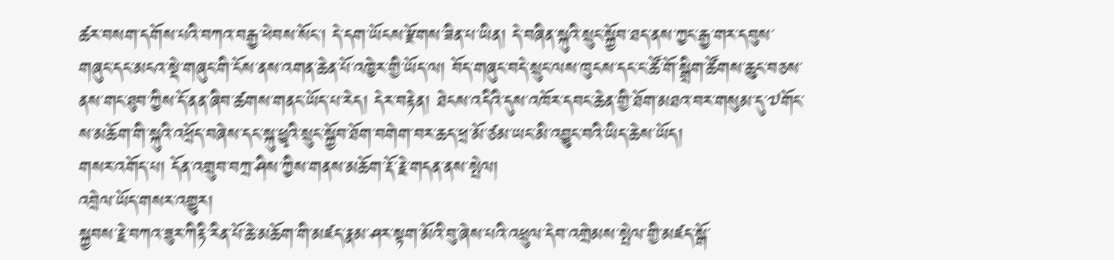ཚར་བསག་དགོས་པའི་བཀའ་བརྒྱ་ཕེབས་སོང་། དེ་དག་ཡོངས་རྫོགས་ཟིན་པ་ཡིན། དེ་བཞིན་སྐུའི་སྲུང་སྐྱོབ་ཐད་ནས་ཀྱང་རྒྱ་གར་དབུས་གཞུང་དང་མངའ་སྡེ་གཞུང་གི་ངོས་ནས་འགན་ཆེན་པོ་འཁྱེར་གྱི་ཡོད་ལ། བོད་གཞུང་བདེ་སྲུང་ལས་ཁུངས་དང་ང་ཚོ་གོ་སྒྲིག་ཚོགས་ཆུང་བཅས་ནས་གང་ཐུབ་ཀྱིས་དོ་ནན་ཞིབ་ཚགས་གནང་ཡོད་པ་རེད། དེར་བརྟེན། ཐེངས་འདིའི་དུས་འཁོར་དབང་ཆེན་གྱི་ཐོག་མཐའ་བར་གསུམ་དུ་༧གོང་ས་མཆོག་གི་སྐུའི་འཕྲོད་བཞེས་དང་སྐུ་ཕྱྭའི་སྲུང་སྐྱོབ་ཐོག་བགེག་བར་ཆད་ཕྲ་མོ་ཙམ་ཡང་མི་འབྱུང་བའི་ཡིད་ཆེས་ཡོད།
གསར་འགོད་པ། དོན་འགྲུབ་བཀྲ་ཤིས་ཀྱིས་གནས་མཆོག་རྡོ་རྗེ་གདན་ནས་སྤེལ།
འབྲེལ་ཡོད་གསར་འགྱུར།
སྐྱབས་རྗེ་བཀའ་ཟུར་ཀིརྟི་རིན་པོ་ཆེ་མཆོག་གི་མཛད་རྣམ་ཤར་སྟག་མོའི་བུ་ཞེས་པའི་འཕྲུལ་དེབ་འགྲེམས་སྤེལ་གྱི་མཛད་སྒོ་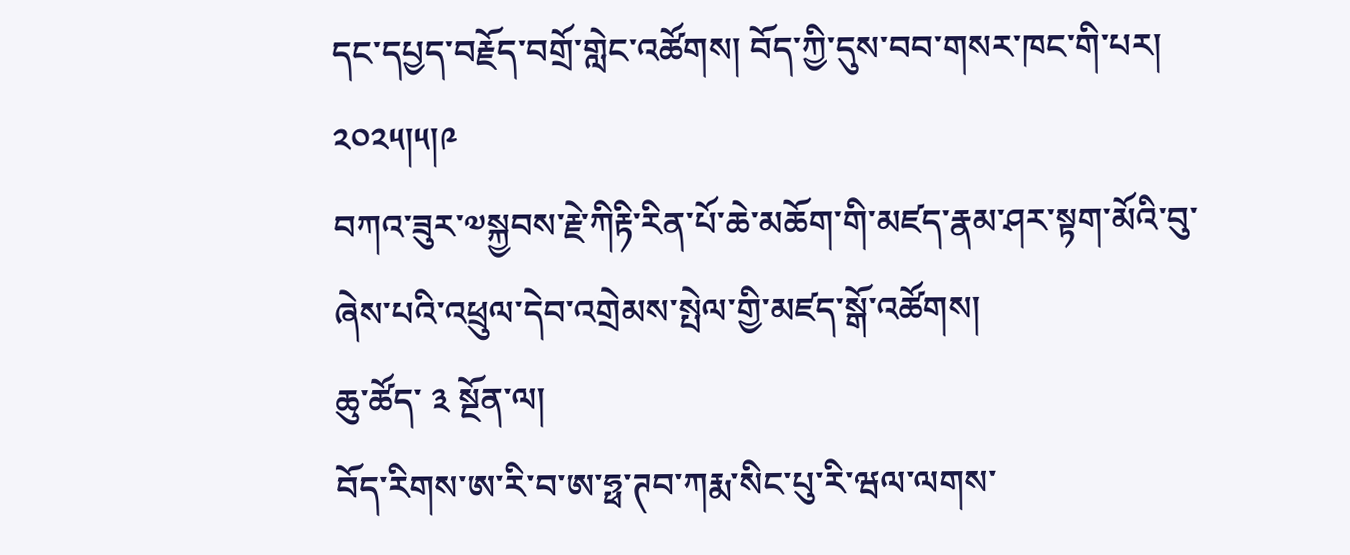དང་དཔྱད་བརྗོད་བགྲོ་གླེང་འཚོགས། བོད་ཀྱི་དུས་བབ་གསར་ཁང་གི་པར། ༢༠༢༥།༥།༩
བཀའ་ཟུར་༧སྐྱབས་རྗེ་ཀིརྟི་རིན་པོ་ཆེ་མཆོག་གི་མཛད་རྣམ་ཤར་སྟག་མོའི་བུ་ཞེས་པའི་འཕྲུལ་དེབ་འགྲེམས་སྤེལ་གྱི་མཛད་སྒོ་འཚོགས།
ཆུ་ཚོད་ ༣ སྔོན་ལ།
བོད་རིགས་ཨ་རི་བ་ཨ་ཧྥ་ཊབ་ཀརྨ་སིང་པུ་རི་ཝལ་ལགས་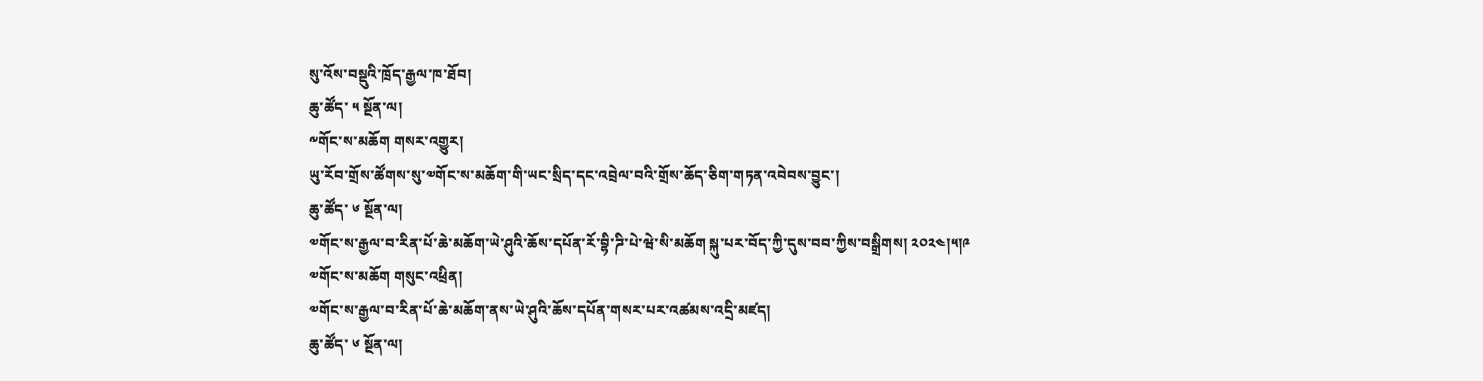སུ་འོས་བསྡུའི་ཁྲོད་རྒྱལ་ཁ་ཐོབ།
ཆུ་ཚོད་ ༥ སྔོན་ལ།
༸གོང་ས་མཆོག གསར་འགྱུར།
ཡུ་རོབ་གྲོས་ཚོགས་སུ་༧གོང་ས་མཆོག་གི་ཡང་སྲིད་དང་འབྲེལ་བའི་གྲོས་ཆོད་ཅིག་གཏན་འབེབས་བྱུང་།
ཆུ་ཚོད་ ༦ སྔོན་ལ།
༧གོང་ས་རྒྱལ་བ་རིན་པོ་ཆེ་མཆོག་ཡེ་ཤུའི་ཆོས་དཔོན་རོ་བྷི་ཌི་པེ་ཝེ་སི་མཆོག སྐུ་པར་བོད་ཀྱི་དུས་བབ་ཀྱིས་བསྒྲིགས། ༢༠༢༤།༥།༩
༧གོང་ས་མཆོག གསུང་འཕྲིན།
༧གོང་ས་རྒྱལ་བ་རིན་པོ་ཆེ་མཆོག་ནས་ཡེ་ཤུའི་ཆོས་དཔོན་གསར་པར་འཚམས་འདྲི་མཛད།
ཆུ་ཚོད་ ༦ སྔོན་ལ།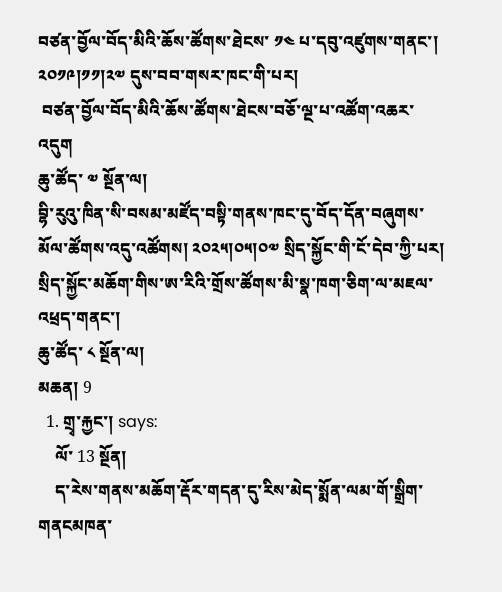བཙན་བྱོལ་བོད་མིའི་ཆོས་ཚོགས་ཐེངས་ ༡༤ པ་དབུ་འཛུགས་གནང་། ༢༠༡༩།༡༡།༢༧ དུས་བབ་གསར་ཁང་གི་པར།
 བཙན་བྱོལ་བོད་མིའི་ཆོས་ཚོགས་ཐེངས་བཅོ་ལྔ་པ་འཚོག་འཆར་འདུག
ཆུ་ཚོད་ ༧ སྔོན་ལ།
བྷི་རུའུ་ཁིན་སི་བསམ་མཛོད་བསྟི་གནས་ཁང་དུ་བོད་དོན་བཞུགས་མོལ་ཚོགས་འདུ་འཚོགས། ༢༠༢༥།༠༥།༠༧ སྲིད་སྐྱོང་གི་ངོ་དེབ་ཀྱི་པར།
སྲིད་སྐྱོང་མཆོག་གིས་ཨ་རིའི་གྲོས་ཚོགས་མི་སྣ་ཁག་ཅིག་ལ་མཇལ་འཕྲད་གནང་།
ཆུ་ཚོད་ ༨ སྔོན་ལ།
མཆན། 9
  1. གྲྭ་རྐྱང་། says:
    ལོ་ 13 སྔོན།
    ད་རེས་གནས་མཆོག་རྡོར་གདན་དུ་རིས་མེད་སྨོན་ལམ་གོ་སྒྲིག་གནངམཁན་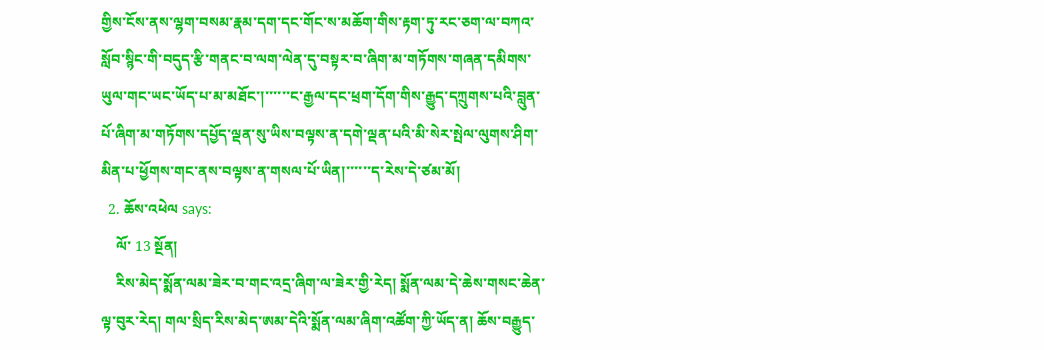གྱིས་ངོས་ནས་ལྷག་བསམ་རྣམ་དག་དང་གོང་ས་མཆོག་གིས་རྟག་ཏུ་རང་ཅག་ལ་བཀའ་སློབ་སྙིང་གི་བདུད་རྩི་གནང་བ་ལག་ལེན་དུ་བསྟར་བ་ཞིག་མ་གཏོགས་གཞན་དམིགས་ཡུལ་གང་ཡང་ཡོད་པ་མ་མཐོང་།་་་་་་ང་རྒྱལ་དང་ཕྲག་དོག་གིས་རྒྱུད་དཀྲུགས་པའི་བླུན་པོ་ཞིག་མ་གཏོགས་དཔྱོད་ལྡན་སུ་ཡིས་བལྟས་ན་དགེ་ལྡན་པའི་མི་སེར་སྤེལ་ལུགས་ཤིག་མིན་པ་ཕྱོགས་གང་ནས་བལྟས་ན་གསལ་པོ་ཡིན།་་་་་་ད་རེས་དེ་ཙམ་མོ།
  2. ཆོས་འཕེལ says:
    ལོ་ 13 སྔོན།
    རིས་མེད་སྨོན་ལམ་ཟེར་བ་གང་འདྲ་ཞིག་ལ་ཟེར་གྱི་རེད། སྨོན་ལམ་དེ་ཆེས་གསང་ཆེན་ལྟ་བུར་རེད། གལ་སྲིད་རིས་མེད་ཨམ་དེའི་སྨོན་ལམ་ཞིག་འཚོག་ཀྱི་ཡོད་ན། ཆོས་བརྒྱུད་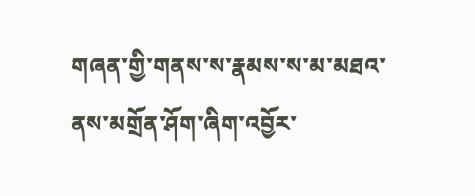གཞན་གྱི་གནས་ས་རྣམས་ས་མ་མཐའ་ནས་མགྲོན་ཤོག་ཞིག་འབྱོར་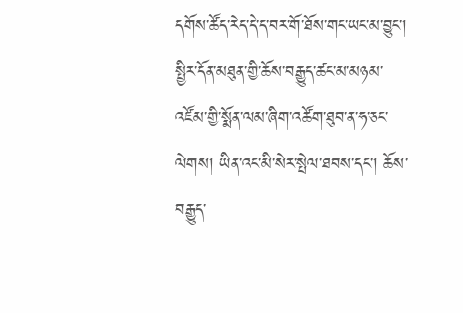དགོས་ཚོད་རེད་དེ་ད་བར་གོ་ཐོས་གང་ཡང་མ་བྱུང་། སྤྱིར་དོན་མཐུན་གྱི་ཆོས་བརྒྱུད་ཚང་མ་མཉམ་འཛོམ་གྱི་སྨོན་ལམ་ཞིག་འཚོག་ཐུབ་ན་ཧ་ཅང་ལེགས། ཡིན་འང་མི་སེར་སྤེལ་ཐབས་དང་། ཆོས་བརྒྱུད་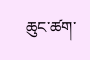ཆུང་ཚག་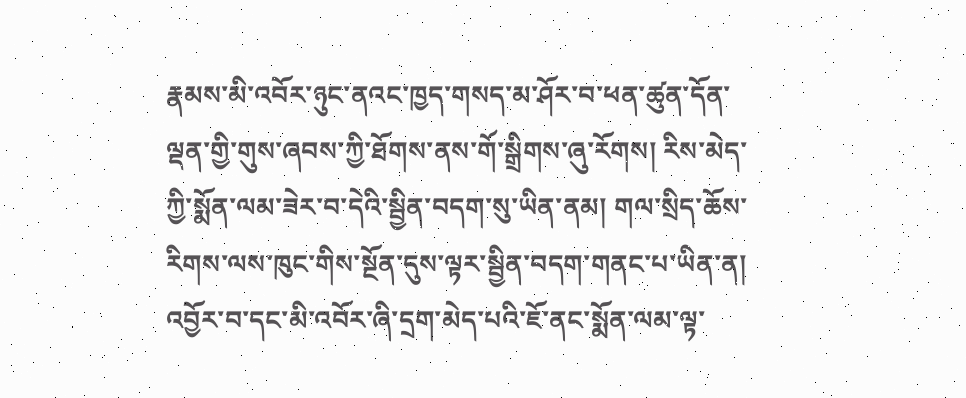རྣམས་མི་འབོར་ཉུང་ནའང་ཁྱད་གསད་མ་ཤོར་བ་ཕན་ཚུན་དོན་ལྡན་གྱི་གུས་ཞབས་ཀྱི་ཐོགས་ནས་གོ་སྒྲིགས་ཞུ་རོགས། རིས་མེད་ཀྱི་སྨོན་ལམ་ཟེར་བ་དེའི་སྦྱིན་བདག་སུ་ཡིན་ནམ། གལ་སྲིད་ཆོས་རིགས་ལས་ཁུང་གིས་སྔོན་དུས་ལྟར་སྦྱིན་བདག་གནང་པ་ཡིན་ན། འབྱོར་བ་དང་མི་འབོར་ཞི་དྲག་མེད་པའི་ཇོ་ནང་སྨོན་ལམ་ལྟ་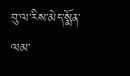བུ་ལ་རིས་མེད་སྨོན་ལམ་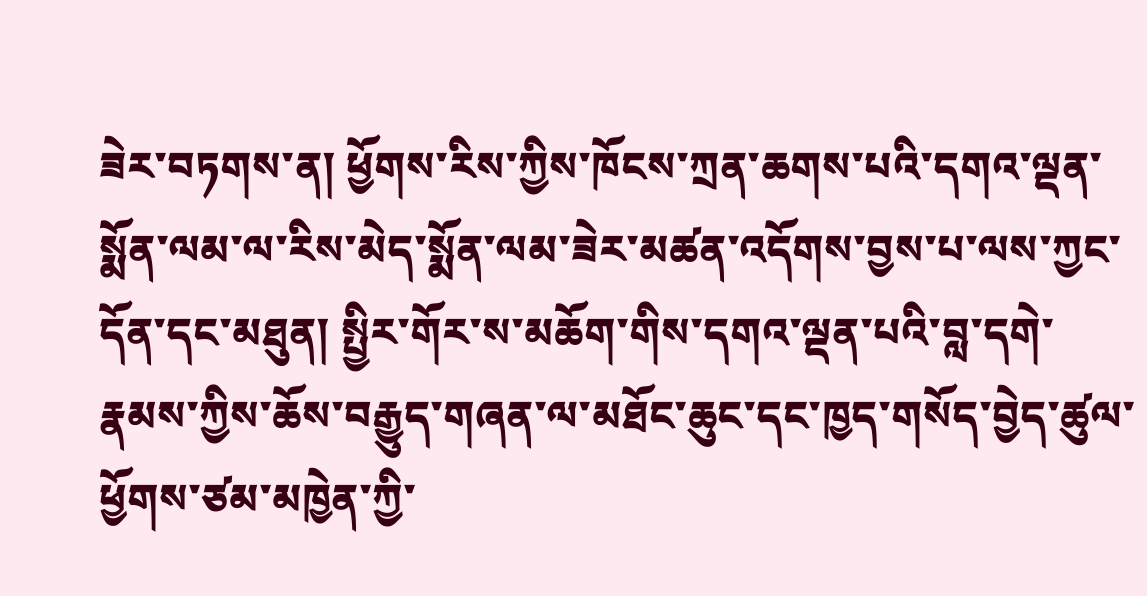ཟེར་བཏགས་ན། ཕྱོགས་རིས་ཀྱིས་ཁོངས་ཀྲན་ཆགས་པའི་དགའ་ལྡན་སྨོན་ལམ་ལ་རིས་མེད་སྨོན་ལམ་ཟེར་མཚན་འདོགས་བྱས་པ་ལས་ཀྱང་དོན་དང་མཐུན། སྤྱིར་གོར་ས་མཆོག་གིས་དགའ་ལྡན་པའི་བླ་དགེ་རྣམས་ཀྱིས་ཆོས་བརྒྱུད་གཞན་ལ་མཐོང་ཆུང་དང་ཁྱད་གསོད་བྱེད་ཚུལ་ཕྱོགས་ཙམ་མཁྱེན་ཀྱི་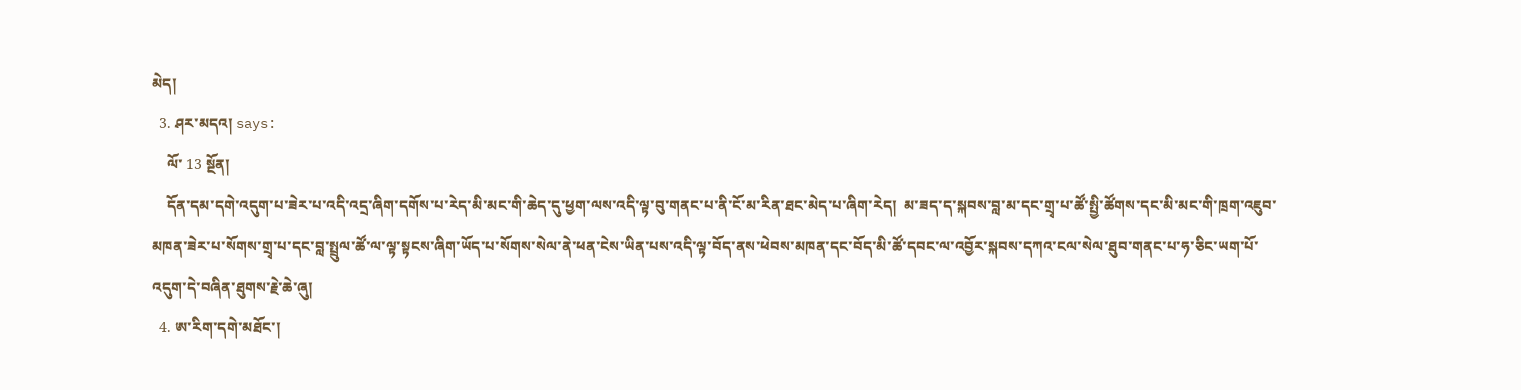མེད།
  3. ཤར་མདའ། says:
    ལོ་ 13 སྔོན།
    དོན་དམ་དགེ་འདུག་པ་ཟེར་པ་འདི་འདྲ་ཞིག་དགོས་པ་རེད་མི་མང་གི་ཆེད་དུ་ཕྱག་ལས་འདི་ལྟ་བུ་གནང་པ་ནི་ངོ་མ་རིན་ཐང་མེད་པ་ཞིག་རེད།  མ་ཟད་ད་སྐབས་བླ་མ་དང་གྲྭ་པ་ཚོ་སྤྱི་ཚོགས་དང་མི་མང་གི་ཁྲག་འཇུབ་མཁན་ཟེར་པ་སོགས་གྲྭ་པ་དང་བླ་སྤྲུལ་ཚོ་ལ་ལྟ་སྟངས་ཞིག་ཡོད་པ་སོགས་སེལ་ནེ་ཕན་ངེས་ཡིན་པས་འདི་ལྟ་བོད་ནས་ཕེབས་མཁན་དང་བོད་མི་ཚོ་དབང་ལ་འབྱོར་སྐབས་དཀའ་ངལ་སེལ་ཐུབ་གནང་པ་ཧ་ཅིང་ཡག་པོ་འདུག་དེ་བཞིན་ཐུགས་རྗེ་ཆེ་ཞུ།
  4. ཨ་རིག་དགེ་མཐོང་།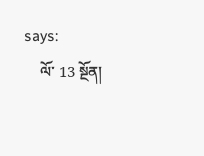says:
    ལོ་ 13 སྔོན།